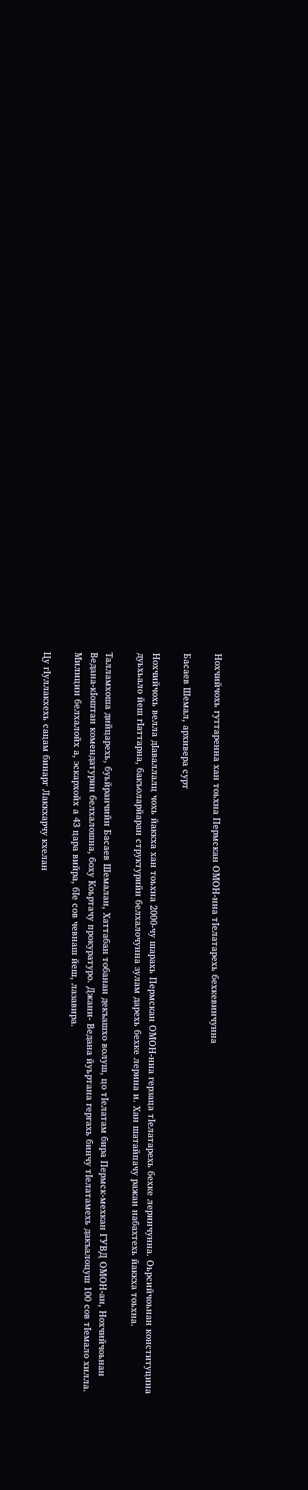Нохчийчохь гуттаренна хан тоьхна Пермскан ОМОН-нна тIелатарехь бехкевинчунна

Басаев Шемал, архивера сурт

Нохчийчохь велла дIаваллалц чохь йаккха хан тоьхна 2000-чу шарахь Пермскан ОМОН-нна герзаца тIелатарехь бехке леринчунна. Оьрсийчоьнан конституцина дуьхьало йеш гIаттарна, бакъоларйаран структурийн белхалочунна зулам дарехь бехке лерина и. Хан шатайпачу ражан набахтехь йаккха тоьхна.

Талламхоша дийцарехь, буьйранчийн Басаев Шемалан, Хаттабан тобанан декъашхо волуш, цо тIелатам бира Пермск-мехкан ГУВД ОМОН-ан, Нохчийчоьнан Ведана-кIоштан комендатурин белхалошна, боху Коьртачу прокуратуро. Джани- Ведана йуьртана гергахь бинчу тIелатамехь дакъалоцуш 100 сов тIемало хилла. Милицин белхалойх а, эскархойх а 43 цара вийра, бIе сов чевнаш йеш, лазавира.

Цу гIуллакхехь сацам бинарг Лаккхарчу кхелан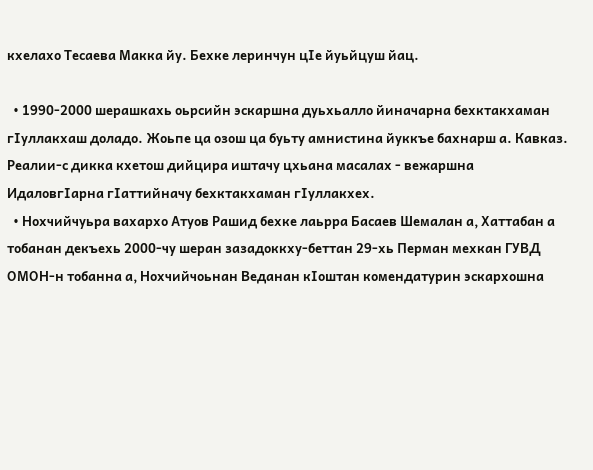кхелахо Тесаева Макка йу. Бехке леринчун цIе йуьйцуш йац.

  • 1990-2000 шерашкахь оьрсийн эскаршна дуьхьалло йиначарна бехктакхаман гIуллакхаш доладо. Жоьпе ца озош ца буьту амнистина йуккъе бахнарш а. Кавказ. Реалии-с дикка кхетош дийцира иштачу цхьана масалах - вежаршна ИдаловгIарна гIаттийначу бехктакхаман гIуллакхех.
  • Нохчийчуьра вахархо Атуов Рашид бехке лаьрра Басаев Шемалан а, Хаттабан а тобанан декъехь 2000-чу шеран зазадоккху-беттан 29-хь Перман мехкан ГУВД ОМОН-н тобанна а, Нохчийчоьнан Веданан кIоштан комендатурин эскархошна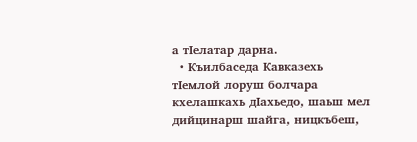а тIелатар дарна.
  • Къилбаседа Кавказехь тIемлой лоруш болчара кхелашкахь дIахьедо, шаьш мел дийцинарш шайга, ницкъбеш,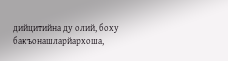дийцитийна ду олий, боху бакъонашларйархоша,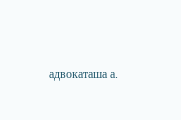адвокаташа а.